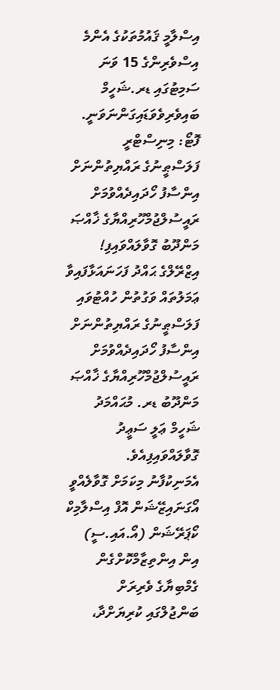އިސްލާމީ ޤައުމުތަކުގެ އެންމެ އިސްވެރިންގެ 15 ވަނަ ސަމިޓުގައި ޑރ.ޝަހީމް ބައިވެރިވެވަޑައިގަންނަވަނީ. ފޮޓޯ: މިނިސްޓްރީ
ފަލަސްޠީނުގެ ރައްޔިތުންނަށް އިންސާފު ހޯދައިދެއްވުމަށް ރައީސުލްޖުމްހޫރިއްޔާގެ ޚާއްޞަ މަންދޫބު ގޮވާލައްވައިފި!
އިޒްރޭލްގެ ޙައްދު ފަހަނައަޅާފައިވާ ޢަމަލުތައް ވަގުތުން ހުއްޓުވައި ފަލަސްޠީނުގެ ރައްޔިތުންނަށް އިންސާފު ހޯދައިދެއްވުމަށް ރައީސުލްޖުމްހޫރިއްޔާގެ ޚާއްޞަ މަންދޫބު ޑރ. މުޙައްމަދު ޝަހީމް ޢަލީ ސަޢީދު ގޮވާލައްވައިފިއެވެ.
އެމަނިކުފާނު މިކަމަށް ގޮވާލެއްވީ އޯގަނައިޒޭޝަން އޮފް އިސްލާމިކް ކޯޕަރޭޝަން (އޯ.އައި.ސީ) އިން އިންތިޒާމްކޮށްގެން ގެމްބިޔާގެ ވެރިރަށް ބަންޖުލްގައި ކުރިޔަށްދާ،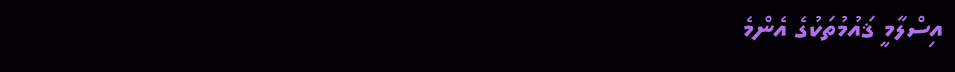އިސްލާމީ ޤައުމުތަކުގެ އެންމެ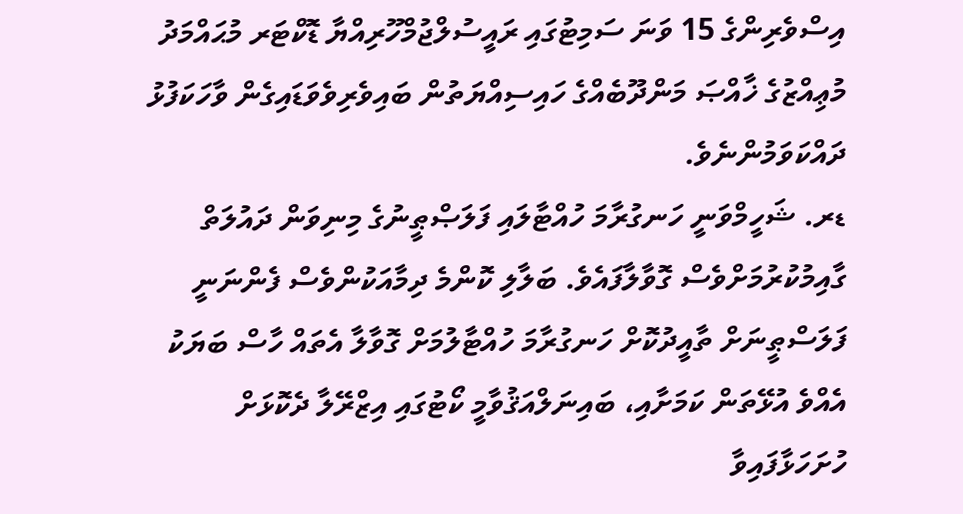އިސްވެރިންގެ 15 ވަނަ ސަމިޓުގައި ރައީސުލްޖުމްހޫރިއްޔާ ޑޮކްޓަރ މުޙައްމަދު މުޢިއްޒުގެ ޚާއްޞަ މަންދޫބެއްގެ ހައިސިއްޔަތުން ބައިވެރިވެވަޑައިގެން ވާހަކަފުޅު ދައްކަވަމުންނެވެ.
ޑރ. ޝަހީމްވަނީ ހަނގުރާމަ ހުއްޓާލައި ފަލަޞްޠީނުގެ މިނިވަން ދައުލަތް ގާއިމުކުރުމަށްވެސް ގޮވާލާފައެވެ. ބަލާލި ކޮންމެ ދިމާއަކުންވެސް ފެންނަނީ ފަލަސްޠީނަށް ތާއީދުކޮށް ހަނގުރާމަ ހުއްޓާލުމަށް ގޮވާލާ އެތައް ހާސް ބަޔަކު އެއްވެ އުޅޭތަން ކަމަށާއި، ބައިނަލްއަޤުވާމީ ކޯޓުގައި އިޒްރޭލާ ދެކޮޅަށް ހުށަހަޅާފައިވާ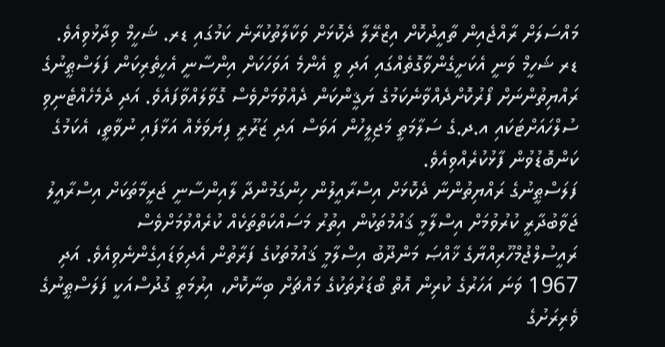މައްސަލަށް ރާއްޖެއިން ތާއީދުކޮށް އިޒްރޭލާ ދެކޮޅަށް ވަކާލާތުކުރާނެ ކަމުގައި ޑރ. ޝަހީމް ވިދާޅުވިއެވެ.
ޑރ ޝަހީމް ވަނީ އެކަށީގެންވާގޮތެއްގައި އަދި ވީ އެންމެ އަވަހަކަށް އިންސާނީ އެހީތެރިކަން ފަލަސްޠީނުގެ ރައްޔިތުންނަށް ފޯރުކޮށްދެއްވާނެކަމުގެ ޔަޤީންކަން ދެއްވުމަށްވެސް ގޮވާލައްވާފައެވެ. އަދި ދެމެހެއްޓެނިވި ސުލްހައަށްޓަކައި އ.ދ.ގެ ސަލާމަތީ މަޖިލީހުން އަވަސް އަދި ޒަރޫރީ ފިޔަވަޅެއް އަޅާފައި ނުވާތީ، އެކަމުގެ ކަންބޮޑުވުން ފާޅުކުރެއްވިއެވެ.
ފަލަސްޠީނުގެ ރައްޔިތުންނާ ދެކޮޅަށް އިސްރާއީލުން ހިންގަމުންދާ ލާއިންސާނީ ޖަރީމާތަކަށް އިސްރާއީލު ޖަވާބުދާރީ ކުރުވުމަށް އިސްލާމީ ޤައުމުތަކުން އިތުރު މަސައްކަތްތަކެއް ކުރެއްވުމަށްވެސް ރައީސުލްޖުމްހޫރިއްޔާގެ ޚާއްޞަ މަންދޫބު އިސްލާމީ ޤައުމުތަކުގެ ފަރާތުން އެދިވަޑައިގެންނެވިއެވެ. އަދި 1967 ވަނަ އަހަރުގެ ކުރިން އޮތް ބޯޑަރުތަކުގެ މައްޗަށް ބިނާކޮށް، އިރުމަތީ ގުދުސްއަކީ ފަލަސްޠީނުގެ ވެރިރަށުގެ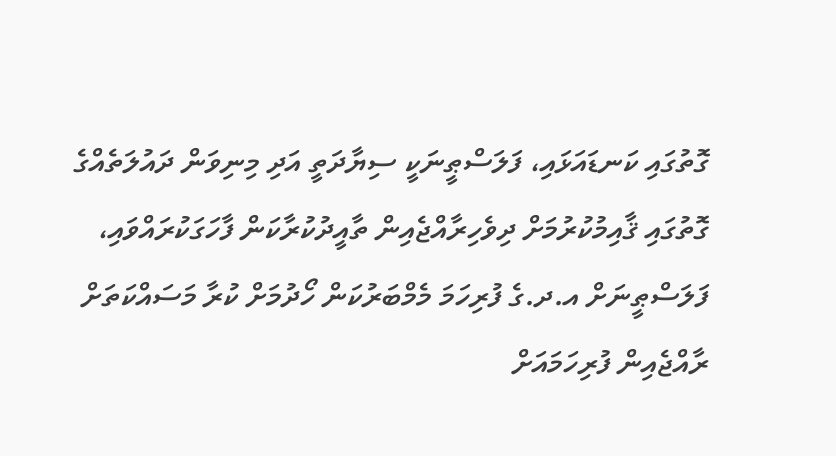ގޮތުގައި ކަނޑައަޅައި، ފަލަސްޠީނަކީ ސިޔާދަތީ އަދި މިނިވަން ދައުލަތެއްގެ ގޮތުގައި ޤާއިމުކުރުމަށް ދިވެހިރާއްޖެއިން ތާއީދުކުރާކަން ފާހަގަކުރައްވައި، ފަލަސްޠީނަށް އ.ދ.ގެ ފުރިހަމަ މެމްބަރުކަން ހޯދުމަށް ކުރާ މަސައްކަތަށް ރާއްޖެއިން ފުރިހަމައަށް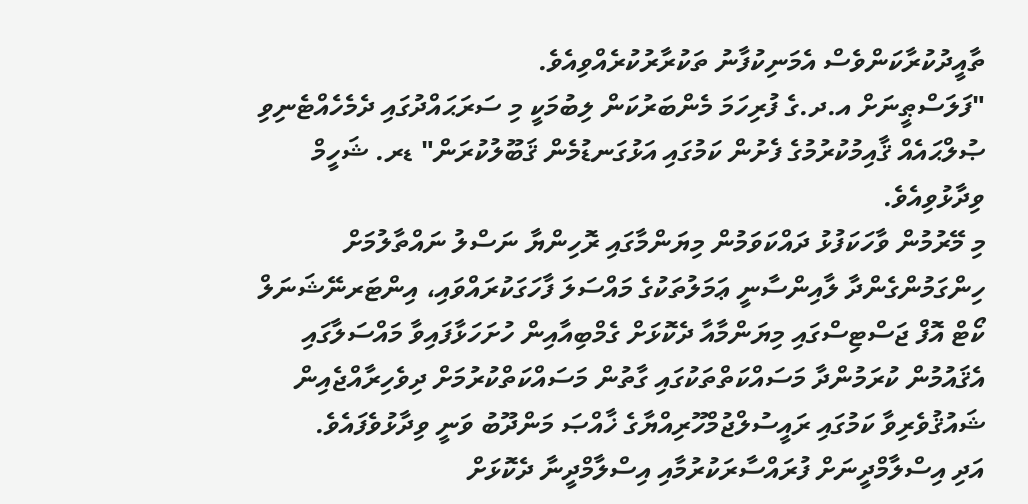ތާއީދުކުރާކަންވެސް އެމަނިކުފާނު ތަކުރާރުކުރެއްވިއެވެ.
"ފަލަސްޠީނަށް އ.ދ.ގެ ފުރިހަމަ މެންބަރުކަން ލިބުމަކީ މި ސަރަޙައްދުގައި ދެމެހެއްޓެނިވި ޞުލްޙައެއް ޤާއިމުކުރުމުގެ ފެށުން ކަމުގައި އަޅުގަނޑުމެން ޤަބޫލުކުރަން" ޑރ. ޝަހީމް ވިދާޅުވިއެވެ.
މި މޭރުމުން ވާހަކަފުޅު ދައްކަވަމުން މިޔަންމާގައި ރޮހިންޔާ ނަސްލު ނައްތާލުމަށް ހިންގަމުންގެންދާ ލާއިންސާނީ ޢަމަލުތަކުގެ މައްސަލަ ފާހަގަކުރައްވައި، އިންޓަރނޭޝަނަލް ކޯޓް އޮފް ޖަސްޓިސްގައި މިޔަންމާއާ ދެކޮޅަށް ގެމްބިއާއިން ހުށަހަޅާފައިވާ މައްސަލާގައި އެޤައުމުން ކުރަމުންދާ މަސައްކަތްތަކުގައި ގާތުން މަސައްކަތްކުރުމަށް ދިވެހިރާއްޖެއިން ޝައުޤުވެރިވާ ކަމުގައި ރައީސުލްޖުމްހޫރިއްޔާގެ ޚާއްޞަ މަންދޫބު ވަނީ ވިދާޅުވެފައެވެ.
އަދި އިސްލާމްދީނަށް ފުރައްސާރަކުރުމާއި އިސްލާމްދީނާ ދެކޮޅަށް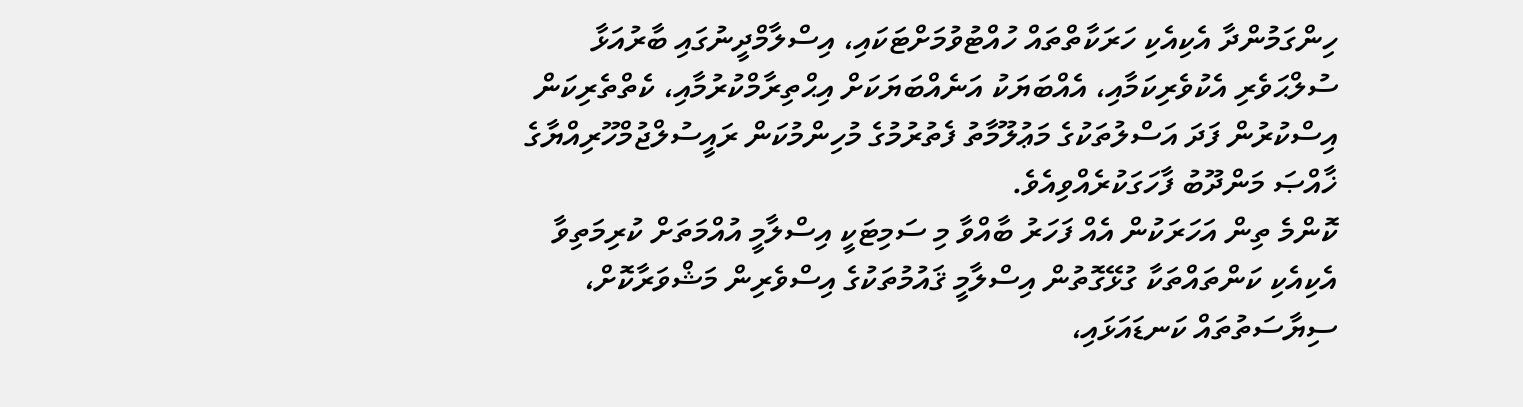ހިންގަމުންދާ އެކިއެކި ހަރަކާތްތައް ހުއްޓުވުމަށްޓަކައި، އިސްލާމްދީނުގައި ބާރުއަޅާ ސުލްޙަވެރި އެކުވެރިކަމާއި، އެއްބަޔަކު އަނެއްބަޔަކަށް އިޙްތިރާމްކުރުމާއި، ކެތްތެރިކަން އިސްކުރުން ފަދަ އަސްލުތަކުގެ މަޢުލޫމާތު ފެތުރުމުގެ މުހިންމުކަން ރައީސުލްޖުމްހޫރިއްޔާގެ ޚާއްޞަ މަންދޫބު ފާހަގަކުރެއްވިއެވެ.
ކޮންމެ ތިން އަހަރަކުން އެއް ފަހަރު ބާއްވާ މި ސަމިޓަކީ އިސްލާމީ އުއްމަތަށް ކުރިމަތިވާ އެކިއެކި ކަންތައްތަކާ ގުޅޭގޮތުން އިސްލާމީ ޤައުމުތަކުގެ އިސްވެރިން މަޝްވަރާކޮށް، ސިޔާސަތުތައް ކަނޑައަޅައި،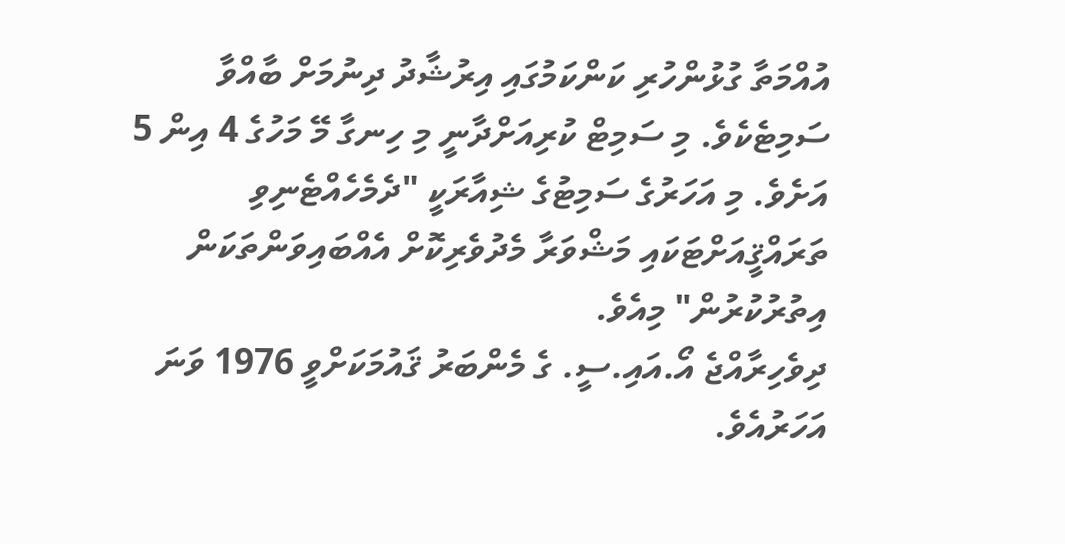އުއްމަތާ ގުޅުންހުރި ކަންކަމުގައި އިރުޝާދު ދިނުމަށް ބާއްވާ ސަމިޓެކެވެ. މި ސަމިޓް ކުރިއަށްދާނީ މި ހިނގާ މޭ މަހުގެ 4 އިން 5 އަށެވެ. މި އަހަރުގެ ސަމިޓުގެ ޝިއާރަކީ "ދެމެހެއްޓެނިވި ތަރައްޤީއަށްޓަކައި މަޝްވަރާ މެދުވެރިކޮށް އެއްބައިވަންތަކަން އިތުރުކުރުން" މިއެވެ.
ދިވެހިރާއްޖެ އޯ.އައި.ސީ. ގެ މެންބަރު ޤައުމަކަށްވީ 1976 ވަނަ އަހަރުއެވެ.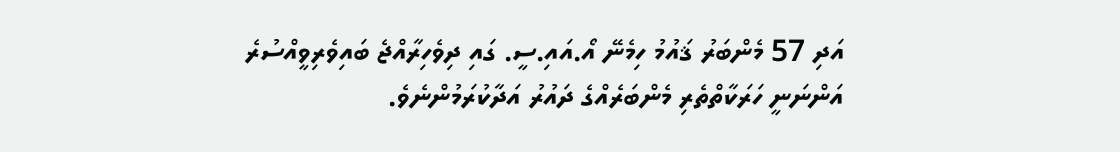އަދި 57 މެންބަރު ޤައުމު ހިމެނޭ އޯ.އައި.ސީ. ގައި ދިވެހިރާއްޖެ ބައިވެރިވީއްސުރެ އަންނަނީ ހަރަކާތްތެރި މެންބަރެއްގެ ދައުރު އަދާކުރަމުންނެވެ.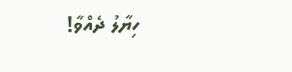ހިޔާލު ދެއްވާ!